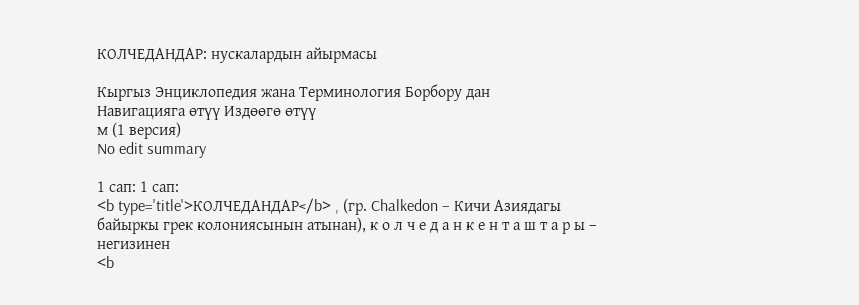КОЛЧЕДАНДАР: нускалардын айырмасы

Кыргыз Энциклопедия жана Терминология Борбору дан
Навигацияга өтүү Издөөгө өтүү
м (1 версия)
No edit summary

1 сап: 1 сап:
<b type='title'>КОЛЧЕДАНДАР</b> , (гр. Chalkedon – Кичи Азиядагы байыркы грек колониясынын атынан), к о л ч е д а н к е н т а ш т а р ы – негизинен
<b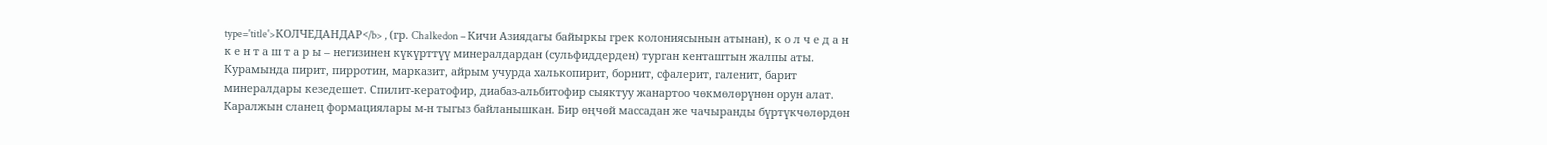type='title'>КОЛЧЕДАНДАР</b> , (гр. Chalkedon – Кичи Азиядагы байыркы грек колониясынын атынан), к о л ч е д а н к е н т а ш т а р ы – негизинен күкүрттүү минералдардан (сульфиддерден) турган кенташтын жалпы аты. Курамында пирит, пирротин, марказит, айрым учурда халькопирит, борнит, сфалерит, галенит, барит минералдары кезедешет. Спилит-кератофир, диабаз-альбитофир сыяктуу жанартоо чөкмөлөрүнөн орун алат. Каралжын сланец формациялары м-н тыгыз байланышкан. Бир өңчөй массадан же чачыранды бүртүкчөлөрдөн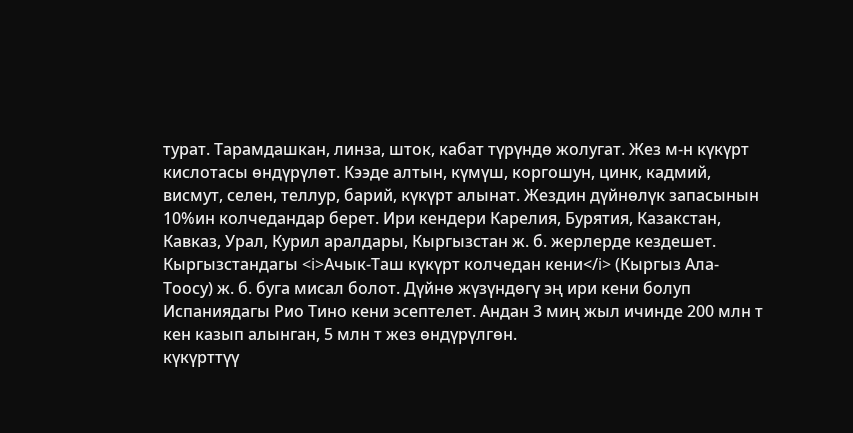турат. Тарамдашкан, линза, шток, кабат түрүндө жолугат. Жез м-н күкүрт кислотасы өндүрүлөт. Кээде алтын, күмүш, коргошун, цинк, кадмий, висмут, селен, теллур, барий, күкүрт алынат. Жездин дүйнөлүк запасынын 10%ин колчедандар берет. Ири кендери Карелия, Бурятия, Казакстан, Кавказ, Урал, Курил аралдары, Кыргызстан ж. б. жерлерде кездешет. Кыргызстандагы <i>Ачык-Таш күкүрт колчедан кени</i> (Кыргыз Ала-Тоосу) ж. б. буга мисал болот. Дүйнө жүзүндөгү эң ири кени болуп Испаниядагы Рио Тино кени эсептелет. Андан 3 миң жыл ичинде 200 млн т кен казып алынган, 5 млн т жез өндүрүлгөн.
күкүрттүү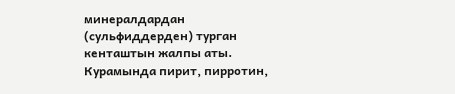минералдардан (сульфиддерден) турган кенташтын жалпы аты. Курамында пирит, пирротин,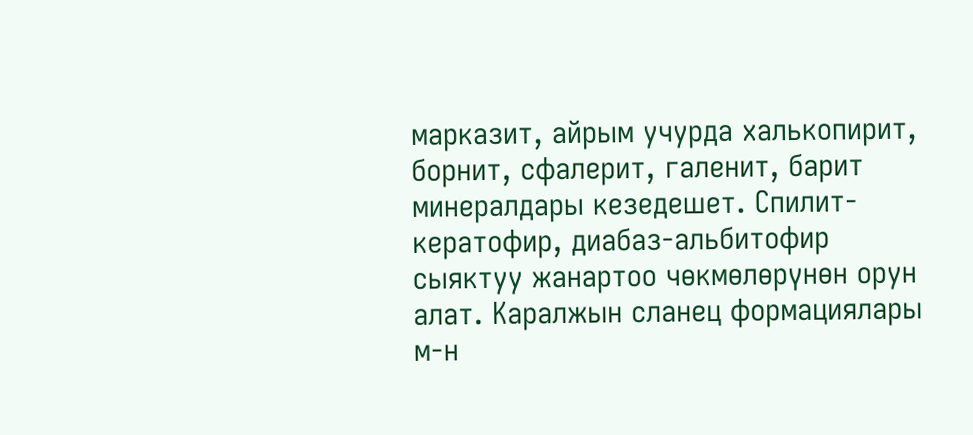марказит, айрым учурда халькопирит, борнит, сфалерит, галенит, барит минералдары кезедешет. Спилит-кератофир, диабаз-альбитофир сыяктуу жанартоо чөкмөлөрүнөн орун алат. Каралжын сланец формациялары м-н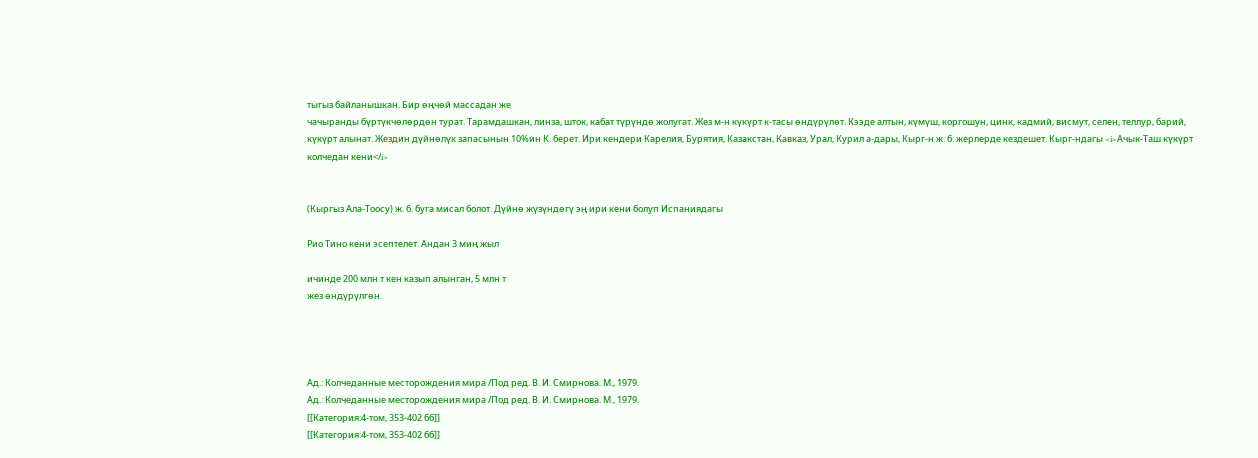тыгыз байланышкан. Бир өңчөй массадан же
чачыранды бүртүкчөлөрдөн турат. Тарамдашкан, линза, шток, кабат түрүндө жолугат. Жез м-н күкүрт к-тасы өндүрүлөт. Кээде алтын, күмүш, коргошун, цинк, кадмий, висмут, селен, теллур, барий, күкүрт алынат. Жездин дүйнөлүк запасынын 10%ин К. берет. Ири кендери Карелия, Бурятия, Казакстан, Кавказ, Урал, Курил а-дары, Кырг-н ж. б. жерлерде кездешет. Кырг-ндагы <i>Ачык-Таш күкүрт колчедан кени</i>


(Кыргыз Ала-Тоосу) ж. б. буга мисал болот. Дүйнө жүзүндөгү эң ири кени болуп Испаниядагы

Рио Тино кени эсептелет. Андан 3 миң жыл

ичинде 200 млн т кен казып алынган, 5 млн т
жез өндүрүлгөн.




Ад.: Колчеданные месторождения мира /Под ред. В. И. Смирнова. М., 1979.
Ад.: Колчеданные месторождения мира /Под ред. В. И. Смирнова. М., 1979.
[[Категория:4-том, 353-402 бб]]
[[Категория:4-том, 353-402 бб]]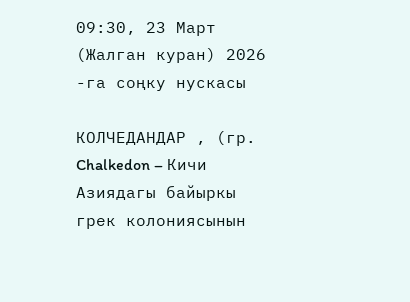09:30, 23 Март (Жалган куран) 2026 -га соңку нускасы

КОЛЧЕДАНДАР , (гр. Chalkedon – Кичи Азиядагы байыркы грек колониясынын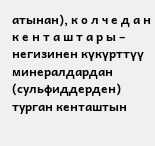атынан), к о л ч е д а н к е н т а ш т а р ы – негизинен күкүрттүү минералдардан (сульфиддерден) турган кенташтын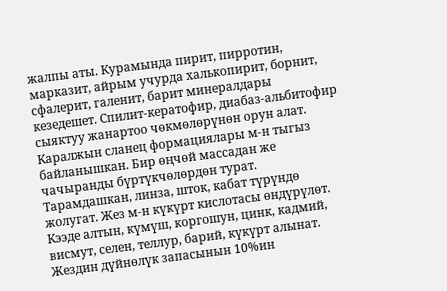жалпы аты. Курамында пирит, пирротин, марказит, айрым учурда халькопирит, борнит, сфалерит, галенит, барит минералдары кезедешет. Спилит-кератофир, диабаз-альбитофир сыяктуу жанартоо чөкмөлөрүнөн орун алат. Каралжын сланец формациялары м-н тыгыз байланышкан. Бир өңчөй массадан же чачыранды бүртүкчөлөрдөн турат. Тарамдашкан, линза, шток, кабат түрүндө жолугат. Жез м-н күкүрт кислотасы өндүрүлөт. Кээде алтын, күмүш, коргошун, цинк, кадмий, висмут, селен, теллур, барий, күкүрт алынат. Жездин дүйнөлүк запасынын 10%ин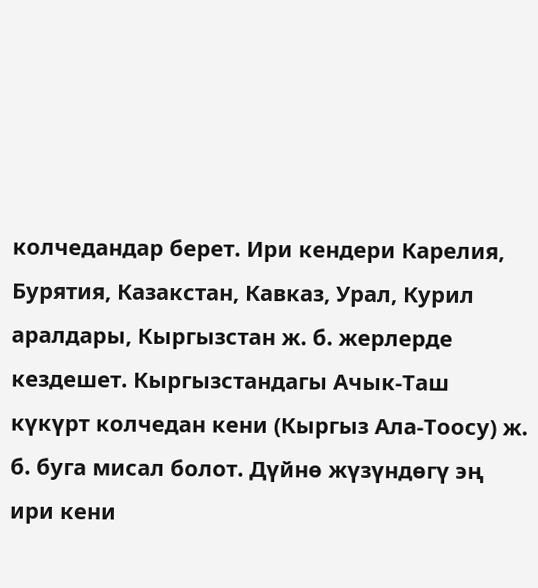колчедандар берет. Ири кендери Карелия, Бурятия, Казакстан, Кавказ, Урал, Курил аралдары, Кыргызстан ж. б. жерлерде кездешет. Кыргызстандагы Ачык-Таш күкүрт колчедан кени (Кыргыз Ала-Тоосу) ж. б. буга мисал болот. Дүйнө жүзүндөгү эң ири кени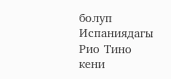болуп Испаниядагы Рио Тино кени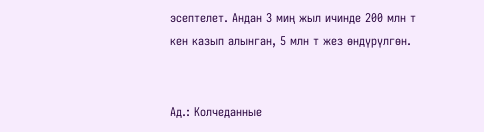эсептелет. Андан 3 миң жыл ичинде 200 млн т кен казып алынган, 5 млн т жез өндүрүлгөн.


Ад.: Колчеданные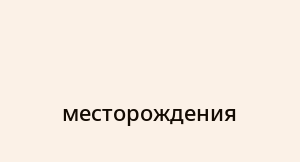месторождения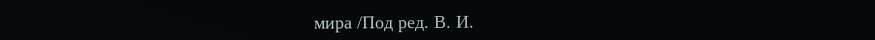мира /Под ред. В. И.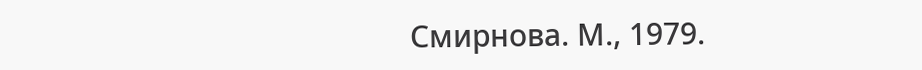Смирнова. М., 1979.